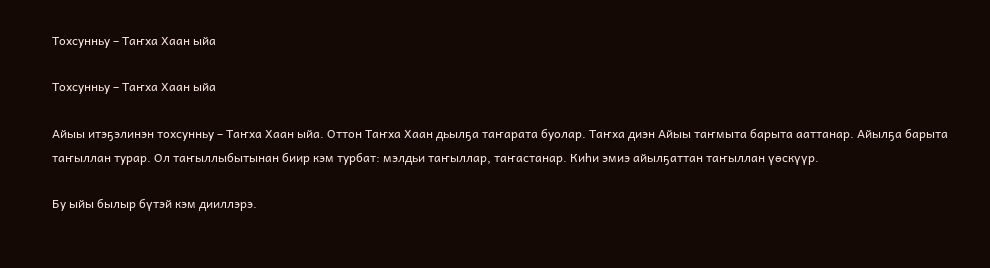Тохсунньу – Таҥха Хаан ыйа

Тохсунньу – Таҥха Хаан ыйа

Айыы итэҕэлинэн тохсунньу – Таҥха Хаан ыйа. Оттон Таҥха Хаан дьылҕа таҥарата буолар. Таҥха диэн Айыы таҥмыта барыта ааттанар. Айылҕа барыта таҥыллан турар. Ол таҥыллыбытынан биир кэм турбат: мэлдьи таҥыллар, таҥастанар. Киһи эмиэ айылҕаттан таҥыллан үөскүүр.

Бу ыйы былыр бүтэй кэм дииллэрэ.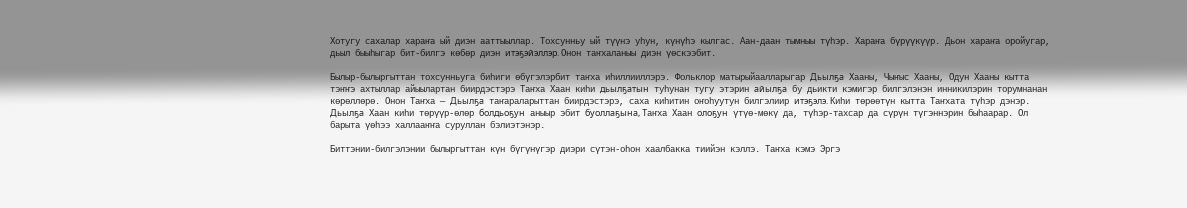Хотугу сахалар хараҥа ый диэн ааттыыллар. Тохсунньу ый түүнэ уһун, күнүһэ кылгас. Аан-даан тымныы түһэр. Хараҥа бүрүүкүүр. Дьон хараҥа оройугар, дьыл быыһыгар бит-билгэ көбөр диэн итэҕэйэллэр. Онон таҥхаланыы диэн үөскээбит.

Былыр-былыргыттан тохсунньуга биһиги өбүгэлэрбит таҥха иһиллииллэрэ. Фольклор матырыйаалларыгар Дьылҕа Хааны, Чыҥыс Хааны, Одун Хааны кытта тэҥҥэ ахтыллар айыылартан биирдэстэрэ Таҥха Хаан киһи дьылҕатын туһунан тугу этэрин айылҕа бу дьикти кэмигэр билгэлэнэн инникилэрин торумнанан көрөллөрө. Онон Таҥха — Дьылҕа таҥараларыттан биирдэстэрэ, саха киһитин оҥоһуутун билгэлиир итэҕэлэ. Киһи төрөөтүн кытта Таҥхата түһэр дэнэр. Дьылҕа Хаан киһи төрүүр-өлөр болдьоҕун аныыр эбит буоллаҕына, Таҥха Хаан олоҕун үтүө-мөкү да, түһэр-тахсар да сүрүн түгэннэрин быһаарар. Ол барыта үөһээ халлааҥҥа суруллан бэлиэтэнэр.

Биттэнии-билгэлэнии былыргыттан күн бүгүнүгэр диэри сүтэн-оһон хаалбакка тиийэн кэллэ. Таҥха кэмэ Эргэ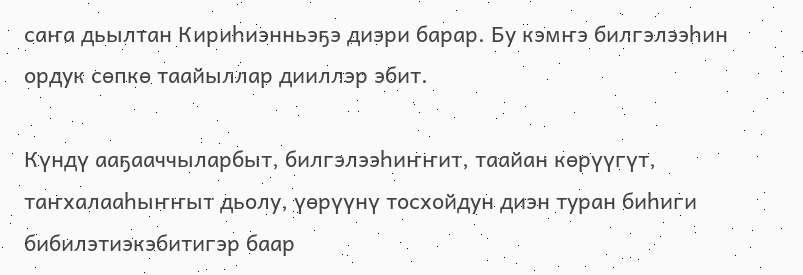саҥа дьылтан Кириһиэнньэҕэ диэри барар. Бу кэмҥэ билгэлээһин ордук сөпкө таайыллар дииллэр эбит.

Күндү ааҕааччыларбыт, билгэлээһиҥҥит, таайан көрүүгүт, таҥхалааһыҥҥыт дьолу, үөрүүнү тосхойдун диэн туран биһиги бибилэтиэкэбитигэр баар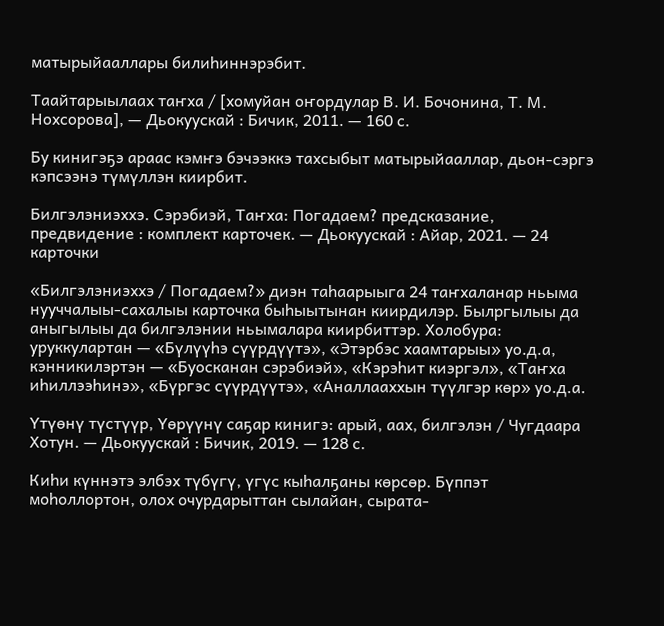матырыйааллары билиһиннэрэбит.

Таайтарыылаах таҥха / [хомуйан оҥордулар В. И. Бочонина, Т. М. Нохсорова], — Дьокуускай : Бичик, 2011. — 160 с.

Бу кинигэҕэ араас кэмҥэ бэчээккэ тахсыбыт матырыйааллар, дьон-сэргэ кэпсээнэ түмүллэн киирбит.

Билгэлэниэххэ. Сэрэбиэй, Таҥха: Погадаем? предсказание, предвидение : комплект карточек. — Дьокуускай : Айар, 2021. — 24 карточки

«Билгэлэниэххэ / Погадаем?» диэн таһаарыыга 24 таҥхаланар ньыма нууччалыы-сахалыы карточка быһыытынан киирдилэр. Былргылыы да аныгылыы да билгэлэнии ньымалара киирбиттэр. Холобура: уруккулартан — «Бүлүүһэ сүүрдүүтэ», «Этэрбэс хаамтарыы» уо.д.а, кэнникилэртэн — «Буосканан сэрэбиэй», «Кэрэһит киэргэл», «Таҥха иһиллээһинэ», «Бүргэс сүүрдүүтэ», «Аналлааххын түүлгэр көр» уо.д.а.

Үтүөнү түстүүр, Үөрүүнү саҕар кинигэ: арый, аах, билгэлэн / Чугдаара Хотун. — Дьокуускай : Бичик, 2019. — 128 с.

Киһи күннэтэ элбэх түбүгү, үгүс кыһалҕаны көрсөр. Бүппэт моһоллортон, олох очурдарыттан сылайан, сырата-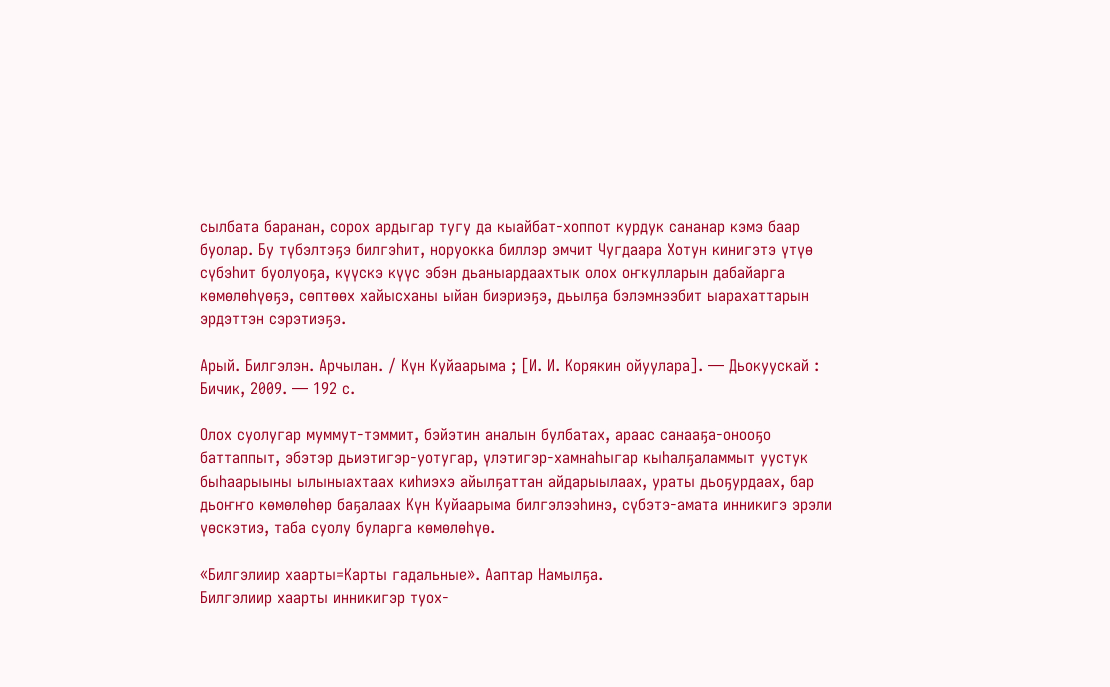сылбата баранан, сорох ардыгар тугу да кыайбат-хоппот курдук сананар кэмэ баар буолар. Бу түбэлтэҕэ билгэһит, норуокка биллэр эмчит Чугдаара Хотун кинигэтэ үтүө сүбэһит буолуоҕа, күүскэ күүс эбэн дьаныардаахтык олох оҥкулларын дабайарга көмөлөһүөҕэ, сөптөөх хайысханы ыйан биэриэҕэ, дьылҕа бэлэмнээбит ыарахаттарын эрдэттэн сэрэтиэҕэ.

Арый. Билгэлэн. Арчылан. / Күн Куйаарыма ; [И. И. Корякин ойуулара]. — Дьокуускай : Бичик, 2009. — 192 с.

Олох суолугар муммут-тэммит, бэйэтин аналын булбатах, араас санааҕа-онооҕо баттаппыт, эбэтэр дьиэтигэр-уотугар, үлэтигэр-хамнаһыгар кыһалҕаламмыт уустук быһаарыыны ылыныахтаах киһиэхэ айылҕаттан айдарыылаах, ураты дьоҕурдаах, бар дьоҥҥо көмөлөһөр баҕалаах Күн Куйаарыма билгэлээһинэ, сүбэтэ-амата инникигэ эрэли үөскэтиэ, таба суолу буларга көмөлөһүө.

«Билгэлиир хаарты=Карты гадальные». Ааптар Намылҕа.
Билгэлиир хаарты инникигэр туох-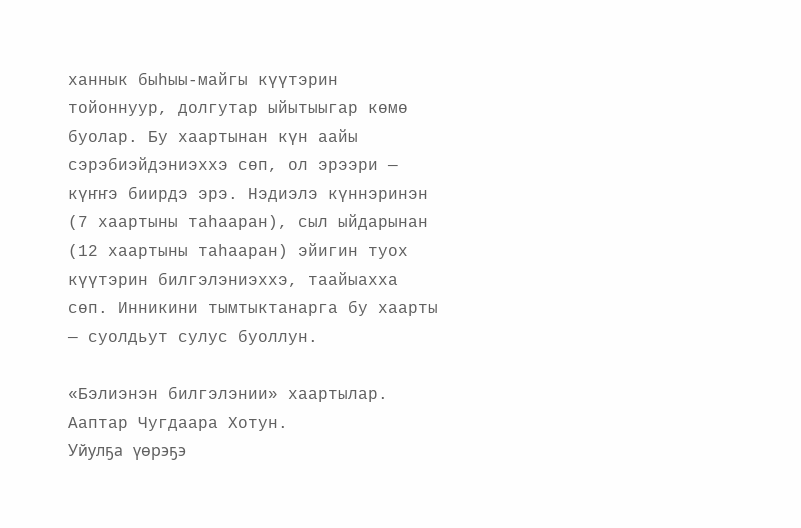ханнык быһыы-майгы күүтэрин тойоннуур, долгутар ыйытыыгар көмө буолар. Бу хаартынан күн аайы сэрэбиэйдэниэххэ сөп, ол эрээри — күҥҥэ биирдэ эрэ. Нэдиэлэ күннэринэн (7 хаартыны таһааран), сыл ыйдарынан (12 хаартыны таһааран) эйигин туох күүтэрин билгэлэниэххэ, таайыахха сөп. Инникини тымтыктанарга бу хаарты — суолдьут сулус буоллун.

«Бэлиэнэн билгэлэнии» хаартылар. Ааптар Чугдаара Хотун.
Уйулҕа үөрэҕэ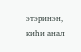этэринэн, киһи анал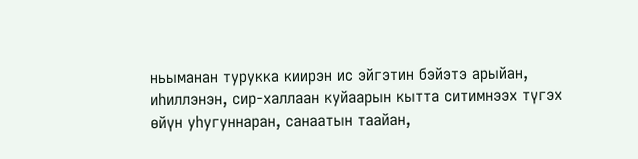ньыманан турукка киирэн ис эйгэтин бэйэтэ арыйан, иһиллэнэн, сир-халлаан куйаарын кытта ситимнээх түгэх өйүн уһугуннаран, санаатын таайан,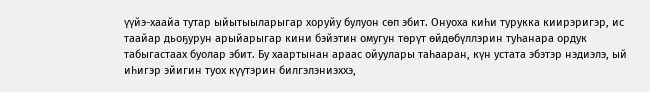үүйэ-хаайа тутар ыйытыыларыгар хоруйу булуон сөп эбит. Онуоха киһи турукка киирэригэр, ис таайар дьоҕурун арыйарыгар кини бэйэтин омугун төрүт өйдөбүллэрин туһанара ордук табыгастаах буолар эбит. Бу хаартынан араас ойуулары таһааран, күн устата эбэтэр нэдиэлэ, ый иһигэр эйигин туох күүтэрин билгэлэниэххэ,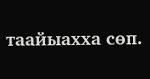таайыахха сөп.